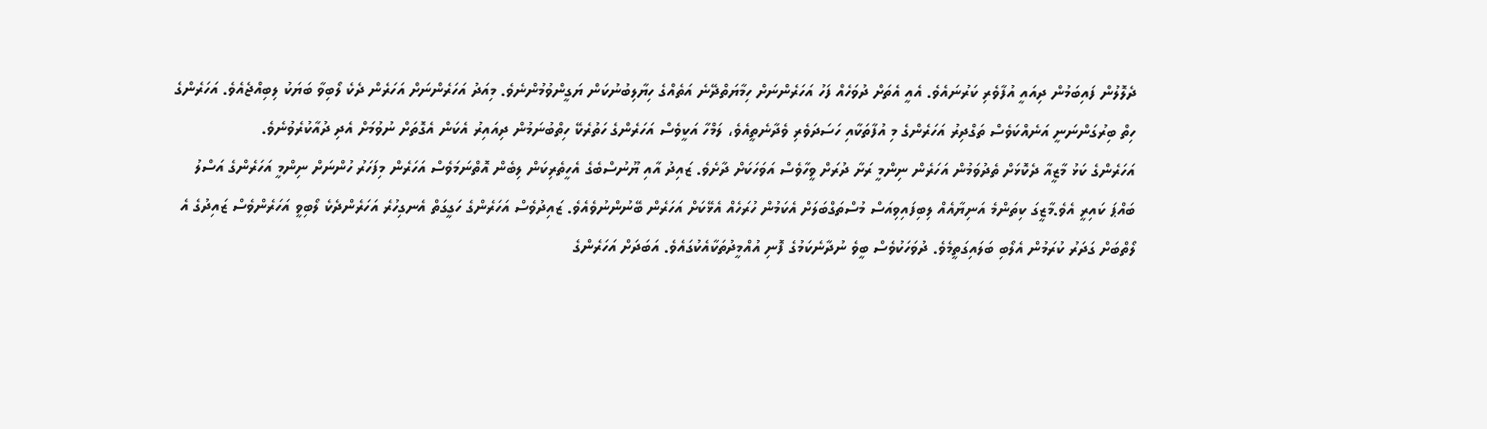ދެލޮލުން ފައިބަމުން ދިއައީ އުފާވެރި ކަރުނައެވެ. އެއީ އެތަށް ދުވަހެއް ފަހު އަހަރެންނަށް ހިމާޔަތްދޭނެ އަތެއްގެ ހިޔާލިބުނުކަން ޔަގީންވުމުންނެވެ. މިއަދު އަހަރެންނަށް އަހަރެން ދެކެ ލޯބިވާ ބަޔަކު ލިބިއްޖެއެވެ. އަހަރެންގެ ހިތް ބިރުގަންނަނީ އަނެއްކަވެސް ތަގްދިރު އަހަރެންގެ މި އުފާތަކާއި ހަސަދަވެރި ވެދާނެތީއެވެ، ލަމްހާ އަކީވެސް އަހަރެންގެ ހަތުރެކޭ ހިތްބުނަމުން ދިއައިރު އެކަން އެގޮތަށް ނުވުމަށް އެދި ދުއާކުރެވުނެވެ.
އަހަރެންގެ ކަޅު މާޒީއާ ދެކޮޅަށް ތެދުވަމުން އަހަރެން ނިންމީ ރަށާ ދުރަށް ވީހާވެސް އަވަހަކަށް ދާށެވެ. ޒައިދު އާއި ޔޫނުސްބެގެ އެހީތެރިކަން ލިބެން އޮތްނަމަވެސް އަހަރެން މިފަހަރު ހުންނަށް ނިންމީ އަހަރެންގެ އަސްލު ބައްޕަ ކައިރީ އެވެ.މާޒީގަ ކިތަންމެ އަނިޔާއެއް ލިބިފައިވިއަސް މުސްތަގްބަލަށް އެކަމުން ހުރަހެއް އެޅޭކަށް އަހަރެން ބޭނުންނުވެއެވެ. ޒައިދުވެސް އަހަރެންގެ ހަގީގަތް އެނގިހުރެ އަހަރެންދެކެ ލޯބިވީ އަހަރެންވެސް ޒައިދުގެ އެ ލޯތްބަށް ގަދަރު ކުރަމުން އެލޯބި ބަލައިގަތީމެވެ. ދުވަހަކުވެސް ބީވެ ނުދާނެކަމުގެ ފޮނި އުއްމީދުތަކާއެކުގައެވެ. އަބަދަށް އަހަރެންގެ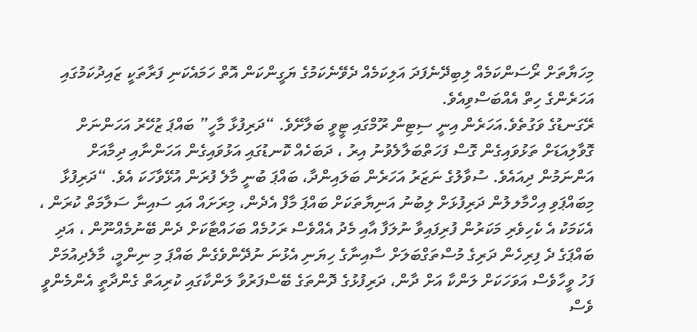މިހަޔާތަށް ރޯސަންކަމެއް ލިބިދޭނެފަދަ އަލިކަމެއް ދެވޭނެކަމުގެ ޔަގީންކަން އޮތް ހަމައެކަނި ފަރާތަކީ ޒައިދުކަމުގައި އަހަރެންގެ ހިތް އެއްބަސްވިއެވެ.
ރޭގަނޑުގެ ވަގުތެވެ.އަހަރެން އިނީ ސިޓިން ރޫމްގައި ޓީވީ ބަލާށޭވެ. “ދަރިފުޅާ މާހީ” ބައްޕަ ޒުހޭރު އަހަންނަށް ގޮވާލިއަޑަށް ތަޅުވައިގެން ގޮސް ފަހަތްބަލާލެވުނު އިރު ، ދަބަހެއް ކޮނޑުގައި އަޅުވައިގެން އަހަންނާއި ދިމާއަށް އަންނަމުން ދިއައެވެ. ސުވާލުގެ ނަޒަރު އަހަރެން ބަލައިންދާ، ބައްޕަ ބުނީ މާލެ ފުރަން އުޅޭވާހަކަ އެވެ. “ދަރިފުޅާ މިބައްޕަވި އިހްމާލލުން ދަރިފުޅަށް ލިބުނު އަނިޔާތަކަށް ބައްޕަ މާފް އެދެން، މިރަށައް އައި ސައިނާ ސަލާމަތް ކުރަން ، އެކަމަކު އެ ކެހިވެރި މަކަރުން ފުރިފައިވާ ނުލަފާ އާއި މެދު އެއްވެސް ރަހުމެއް ބަހައްޓާކަށް ދެން ބޭނުމެއްނޫން ، އަދި ބައްޕަގެ ދެ ފިރިހެން ދަރިގެ މުސްތަގްބަލަށް ސާއިނާގެ ހިޔަނި އެޅުނަ ނުދޭންވެގެން ބައްޕަ މި ނިންމީ، މާލެދިއުމަށް ފަހު ވީހާވެސް އަވަހަކަށް ލަންކާ އަށް ދާން، ދަރިފުޅުގެ ދޮންތަގެ ބޭސްފަރުވާ ލަންކާގައި ކުރިއަތް ގެންދާތީ އެންމެންވީ ވެސް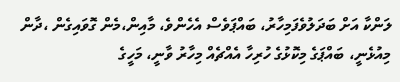ލަންކާ އަށް ބަދަލުވެފަމިހާރު، ބައްޕަވެސް އެހެންވެ، މާއިން،މެން ގޮވައިގެން ،ދާން މިއުޅެނީ، ބައްޕަގެ މިކޮޅުގެ ހުރިހާ އެއްޗެއް މިހާރު ވާނީ، މަހީގެ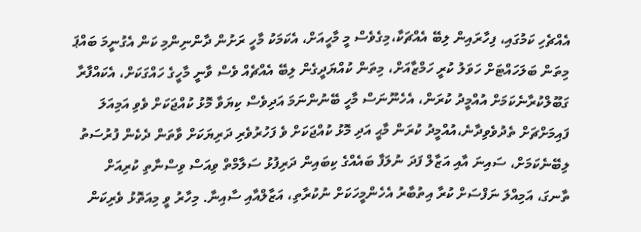އެއްޗެހި ކަމުގައި، ފިހާރައިން ލިބޭ އެއްޗަކާ،މިގެވެސް މީ މާހީއަށް، އެކަމަކު މާހީ ރަށުން ދާންނިންމި ކަން އެގުނީމަ ބައްޕަ މިތަން ބަލަހައްޓަށް ހަވަލު ކުރީ ހަމްޒާއަށް، މިތަން ކުއްޔަދީގެން ލިބޭ އެއްޗެއް ވެސް ވާނީ މާހީގެ ހައްގަކަށް، އެކައްފާރާ ގަބޫލްކުރާނެކަމަށް އުއްމީދު ކުރަން، އެހެނޫނަސް މާހީ ބޭނުންނަމަ އަދިވެސް ކިޔަވާ މޮޅު ކުއްޖަކަށް ވެވި އަމިއަލަ ފައިމަށްޗަށް ތެދުވެވިދާނެ،އުއްމީދު ކުރަން މާޙީ އަދި މޮޅު ކުއްޖަކަށް ވެ ފަހުރުވެރި ދަރިޔަކަށް ވާތަން ދެކެން ފުރުސަތު ލިބޭނެކަމަށް، ސައިނަ އާއި އަޒާލް ފަދަ ނުލަފާ ބައެއްގެ ކިބައިން ދަރިފުޅު ސަލާމްތް ވިއަސް ވިސްނާތި ކުރިއަށް ތާނގަ، އަމިއްލަ ނަފްސަށް ކުރާ އިތުބާރު އެހެންމީހަކަށް ނުކުރާތި، އަޒާލްއާއި ސާއިނާ. މިހާރު ވީ މިއަތޮޅު ވެރިކަން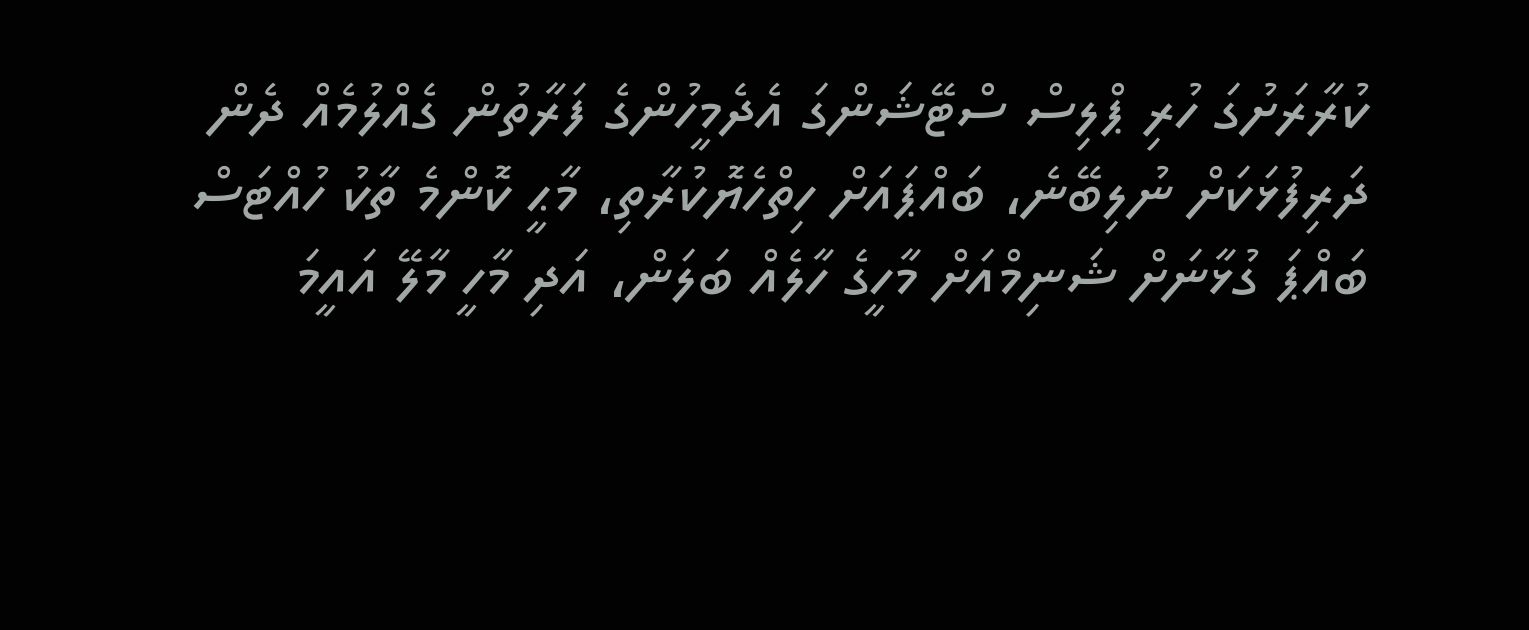ކުރާރަށުގަ ހުރި ޕްލިސް ސްޓޭޝަންގަ އެދެމީހުންގެ ފަރާތުން ގެއްލުމެއް ދެން ދަރިފުޅަކަށް ނުލިބޭނެ، ބައްޕައަށް ހިތްހެޔޮކުރާތި، މާޙީ ކޮންމެ ތާކު ހުއްޓަސް ބައްޕަ ގުޅާނަށް ޝަނިމްއަށް މާހީގެ ހާލެއް ބަލަން، އަދި މާހީ މާލޭ އައީމަ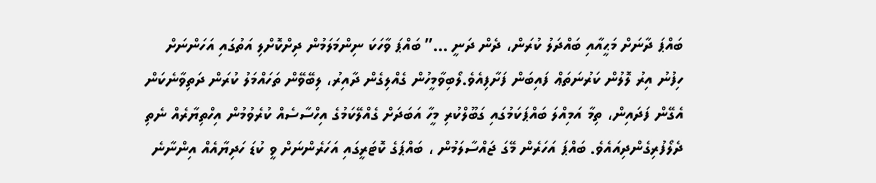ބައްޕަ ދާނަށް މަޙީއާއި ބައްދަލު ކުރަން، ދެން ދަނީ …” ބައްޕަ ވާހަކަ ނިންމަލަމުން ދިށްކޮށްލި އަތުގައި އަހަންނަށް ހިފުނު އިރު ލޮލުން ކަރުނަތަޢް ފައިބަން ފަށާފިއެވެ.ލޯބިވާމީހުން ގެއްލިގެން ދާއިރު، ލިބޭވޭން ތަހައްމަލު ކުރަން ދަތިވާނެކަން އެގޭން ފަދައިން، ތިމާ އަމިއްލަ ބައްޕަކަމުގައި ގަބޫލްކުރި މީހާ އަބަދަށް ގެއްލޭކަމުގެ އިހްސާސެއް ކުރެވުމުން އިހްތިޔާރެއް ނެތި ދެލޯފުރިގެންދިއައެވެ. ބައްޕަ އަހަރެން މޭގަ ޖައްސާލަމުން ، ބައްޕަގެ ކޮޓަރީގައި އަހަރެންނަށް ވީ ކުޑަ ހަދިޔާއެއް އިންނާނެ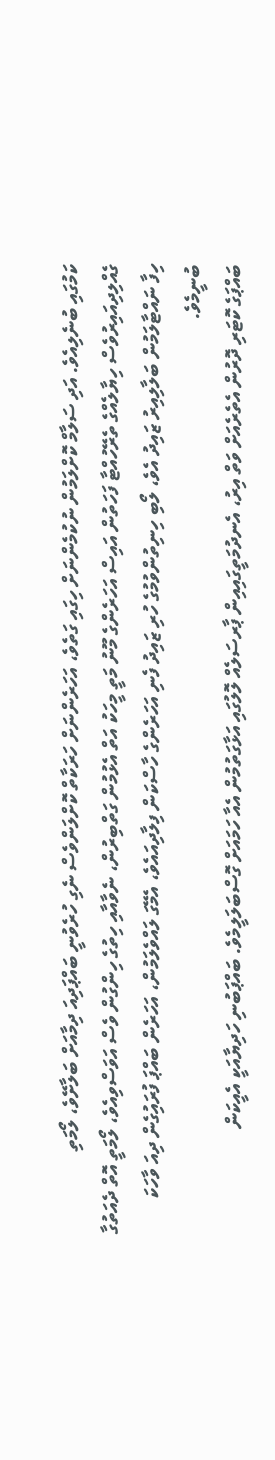ކަމުގައި ބުނެލިއެވެ. އަދި ސަލާމް ކޮށްލަމުން ނުކުމެންނަށް ހިގައި ގަތެވެ، އަހަރެންނަށް ހަރަކާތް ކޮށްލަންވެސް ނެގި ހުރެވުނީ ބައްޕަދިއަ ދިމާއަށް ބަލާށޭވެ، ލޯމަތި ގެއްލިދިއައިރުވެސް ހިޔާލެއްގެ ތެރޭހުއްޓާ ފަހަތުން އައިސް އަހަރެންގެ މޫނު މަތީ މީހަކު އަތް އެޅުމުން ގަތްބިރުން، ނެވާއާއި ހިތުގެ ހިންގުން ވެސް އަވަސްވިއެވެ، ލޯމަތީ އޮތް ދެއަތުގާ ހިފާ ނައްޓާލަމުން ބަލާލިއިރު ޒައިދު އެވެ، ލޯބި ހިނިތުންވުމުގެ ހުރި ޒައިދު ފެނި އަހަރެންގެ ހާސްކަން ފިލާދިއައެވެ، އެމޭގަ ލައްވެލަމުން، އަހަރެން ބައްޕަ ފުރައިުގެން ދިއަ ވާހަކަ ބުނީމެވެ.
ބައްޕަގެ ކޮޓަރި ދޮރުން އެތެރެއަށް ވަތް އިރު، އެނދުމަތީގައިއިން ޕާރސަލެއް ލޮލުގައި އަޅާގަތުމުން އެއާ ހަމައަށް ގޮސްބަލަލީމެވެ. ބައްޕަބުނި ހަދިޔާއަކީ އެއީކަން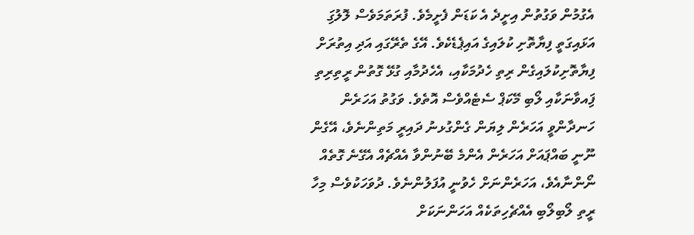އެގުމުން ވަގުތުން އިށީދެ އެ ކަޑަން ފެށީމެވެ. ފުރަތަމަވެސް ލޮލުގަި އަޅައިގަތީ ފިޔާތޮށި ކުލައިގެ އައިޕެޑެކެވެ. އޭގެ ތެރޭގައި އަދި އިތުރަށް ފިޔާތޮށިކުލައިގެން ރިތި ހެދުމަކާއި، އެހެދުމާއި ގުޅޭ ގޮތުން ރީތިރިތި ފަިއވާނަކާއި ލޯބި މޭކަޕް ސެޓެއްވެސް އޮތެވެ. ވަގުތު އަހަރެން ހަނދާންވީ އަހަރެން ލިޔަން ގެންގުޅނު ދައިރީ މަތިންނެވެ، އޭގެން ނޫނީ ބައްޕައަށް އަހަރެން އެންމެ ބޭނުންވާ އެއްޗެއް އެގޭނެ ގޮތެއް ނޯންނާއެވެ، އަހަރެންނަށް ހެވުނީ އުފަލުންނެވެ. ދުވަހަކުވެސް މިހާ ރީތި ލޯބިލޯބި އެއްޗެހިތަކެއް އަހަންނަކަށް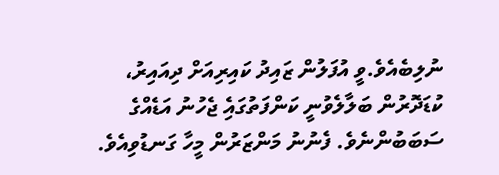ނުލިބެއެވެ.ވީ އުފަލުން ޒައިދު ކައިރިއަށް ދިއައިރު، ކުޑަދޮރުން ބަލާލެވުނީ ކަންފަތުގައެި ޖެހުނު އަޑެއްގެ ސަބަބުންނެވެ. ފެނުނު މަންޒަރުން މީހާ ގަނޑުވިއެވެ.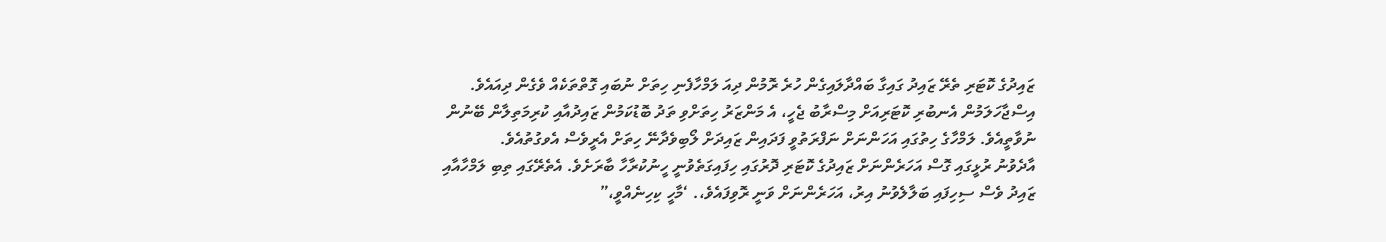ޒައިދުގެ ކޮޓަރި ތެރޭ ޒައިދު ގައިގާ ބައްދާލައިގެން ހުރެ ރޮމުން ދިއަ ލަމްހާފެނި ހިތަށް ނުބައި ގޮތްތަކެއް ވެގެން ދިއައެވެ. އިސްޖާހަލަމުން އެނބުރި ކޮޓަރިއަށް މިސްރާބު ޖެހީ، އެ މަންޒަރު ހިތަށްވި ތަދު ބޮޑުކަމުން ޒައިދުއާއި ކުރިމަތިލާން ބޭނުން ނުވާތީއެވެ. ލަމްހާގެ ހިތުގައި އަހަންނަށް ނަފްރަތުވީ ފަދައިން ޒައިދަށް ލޯބިވެދާނޭ ހިތަށް އެރީވެސް އެވގުތުއެވެ.
އާދެވުނު ރުޅީގައި ގޮސް އަހަރެންނަށް ޒައިދުގެ ކޮޓަރި ދޮރުގައި ހިފައިގަތެވުނީ ހީނުކުރާހާ ބާރަށެވެ. އެތެރޭގައި ތިބި ލަމްހާއާއި ޒައިދު ވެސް ސިހިފައި ބަލާލެވުނު އިރު، އަހަރެންނަށް ވަނީ ރޮވިފައެވެ،. ‘މާހީ ކިހިނެއްވީ،”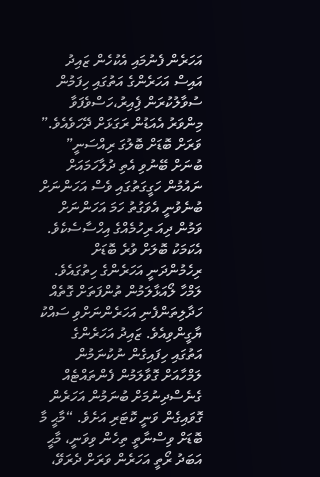އަހަރެން ފެނުމައި އެކުހެން ޒައިދު އައިސް އަހަރެންގެ އަތުގައި ހިފަމުން ސުވާލުކުރަން ފެިއިރު،ހަސްވެފަވާ މިންވަރު އެއަޑުން ރަގަޅަށް ދޭހަވެއެވެ.” ވަރަށް ބޮޑަށް ބޮލުގަ ރިއްސަނީ” ބުނަށް ބޭނުވި އެތި ދުލާހަމައަށް ނައުމުން ހަގީގަތުގައި ވެސް އަހަންނަށް ބުނެވުނީ އެވަގުތު ހަމަ އަހަންނަށް ވަމުން ދިއަ ރިހުމެއްގެ އިހްސާސެކެވެ. އެކަމަކު ބޮލަށް ވުރެ ބޮޑަށް ރިހެމުންދަނީ އަހަރެންގެ ހިތުގައެވެ. ލަމްހާ ލޯއަޅާލަމުން ތުންފަތަށް ގޮތެއް ހަދާލިތަންފެނި އަހަރެންނަށްވި ސައްކު ޔާގީންވިއެވެ. ޒައިދު އަހަރެންގެ އަތުގައި ހިފައިގެން ނުކުނަމުން ލަމްހާއަށް ގޮވާލަމުން ފެންތައްޓެއް ގެނެސްދިނުމަށް ބުނަމުން އަހަރެން ގޮވައިގެން ވަނީ ކޮޓަރި އަށެވެ. “މާޙީ މާ ބޮޑަށް ވިސްނާތީ ތިހެން ވިވަނީ، މާޙީ އަބަދު ރޯތީ އަހަރެން ވަރަށް ދެރަވޭ،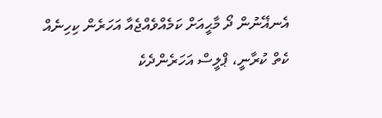އެނޣޭނުން ދޯ މާޙީއަށް ކަމެއްވެއްޖެއާ އަހަރެން ކިހިނެއް ކެތް ކުރާނީ، ޕްލީސް އަހަރެންދެކެ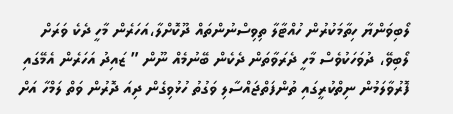ލޯބިވަންޔާ ހިތާމަކުރުން ހުއްޓާލާ ތިވިސްނުންތައް ދޫކޮށްލާ،އަހަރެން މާހީ ދެކެ ވަރަށް ލޯބިވޭ، ދުވަހަކުވެސް މާހީ ދެރަވާތަން ދެކެން ބޭނުމެއް ނޫން ” ޒައިދު އަހަރެން އެމޭގައި ފޮރުވާލަމުން ނިތްކުރީގައި ތުންފަތްޖައްސާލި ވަގުތު ހުޅުވިގެން ދިއަ ދޮރުން ވަތް ލަމްހާ އަށް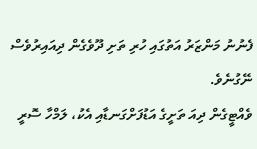ފެނުނު މަންޒަރު އަތުގައި ހުރި ތަށި ދޫވެގެން ދިއައިރުވެސް ނޭގުނެވެ.
ވެއްޓީގެން ދިއަ ތަށީގެ އަޑުފަށްގަނޑާއި އެކު، ލަމްހާ ސޮރީ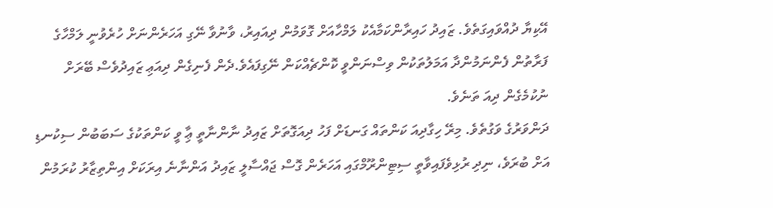އޭކިޔާ ދުއްވައިގަތެވެ. ޒައިދު ހައިރާންކަމާއެކު ލަމްހާއަށް ގޮވަމުން ދިއައިރު، ވާނުވާ ނޭގި އަހަރެންނަށް ހުރެވުނީ ލަމްހާގެ ފަރާތުން ފެންނަމުންދާ އަމަލުތަކުން ވިސްނަންވީ ކޮންޗެއްކަން ނޭގިފައެވެ.ދެން ފެނިގެން ދިއަޢި ޒައިދުވެސް ބޭރަށް ނުކުމެގެން ދިއަ ތަނެވެ.
ދަންވަރުގެ ވަގުތެވެ. މިރޭ ހިގާދިއަ ކަންތައް ގަނޑަށް ފަހު ދިއަގޮތަށް ޒައިދު ނާންނާތީ ޢާި ވީ ކަންތަކުގެ ސަބަބުން ސިކުނޑި އަށް ބުރަވެ، ނިދި ރުޅިވެފައިވާތީ ސިޓިންރޫމްގައި އަހަރެން ގޮސް ޖައްސާލީ ޒައިދު އަންނާނެ އިރަކަށް އިންތިޒާރު ކުރަމުން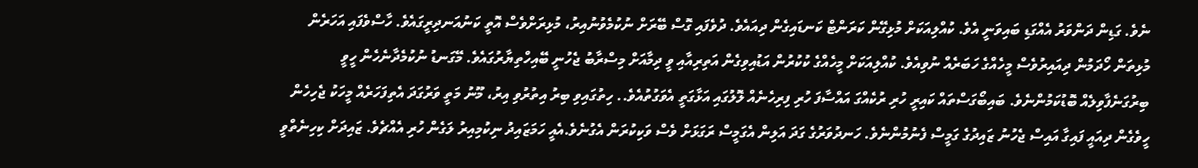ނެވެ. ގަޑިން ދަންވަރު އެއްގަޑި ބައިވަނީ އެވެ. ކުއްލިއަކަށް މުޅިގޭން ކަރަންޓް ކަނޑައިގެން ދިއައެވެ. ދުވެފައި ގޮސް ބޭރަށް ނުކުމެވުނުއިރު، މުޅިރަށްވެސް އޮތީ ކަނުއަނދިރީގައެވެ. ހާސްވެފައި އަހަރެން މުޅިތަން ހޯދަމުން ދިއައިރުވެސް މީހެއްގެ ހަބަރެއް ނުވިއެވެ. ކުއްލިއަކަށް މީހެއްގެ ކުކުރުން އަޑުއިވިގެން އަތިރިއާއި ވީ ދިމާއަށް މިސްރާބު ޖެހުނީ ބޭއިހްތިޔާރުގައެވެ. މޭގަނޑު ނުކުމެދާނެހެން ހީވީ ބިރުގަނެފާވިލެއް ބޮޑުކަމުންނެވެ. ބައިބޯގަސްތައް ކައިރީ ހުރި ރުކެއްގަ އައްސާފަ ހުރި ފިރިހެނެއް ލޮލުގައި އަޅާގަތީ އެވަގުތުއެވެ.. ހިތުގައިވި ބިރު އިތުރުވި އިރު، މޫނު މަތީ ވަރުގަދަ އެތިފަހަރެއް މީހަކު ޖެހިހެން ހީވެގެން ދިއައީ ފައިގާ އައިސް ޖެހުނު ޒައިދުގެ ގަމީސް ފެނުމުންނެވެ. ހަނދުވަރުގެ ގަދަ އަލިން އެގަމީސް ރަގަޅަށް ވެސް ވަކިކުރަން އެގުނެވެ.އެއީ ހަމަޒައިދު ނިކުމިއިރު ލަގެން ހުރި އެއްޗެވެ. ޒައިދަށް ކިހިނެތްވީ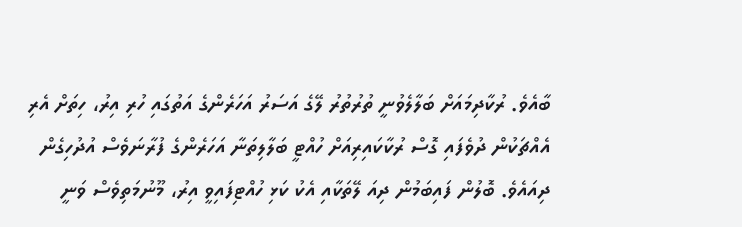ބާއެވެ. ރުކާދިމައަށް ބަލާލެވުނީ ތުރުތުރު ލޭގެ އަސަރު އަހަރެންގެ އަތުގައި ހުރި އިރު، ހިތަށް އެރި އެއްޗަކުން ދުވެފައި ގޮސް ރުކާކައިރިއަށް ހުއްޓީ ބަލާލިތަނާ އަހަރެންގެ ފުރާނަވެސް އުދުހިގެން ދިއައެވެ. ބޮލުން ފައިބަމުން ދިއަ ލޭތަކާއި އެކު ކަޅި ހުއްޓިފައިވީ އިރު، މޫނުމަތިވެސް ވަނީ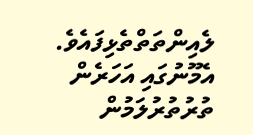ލެއިންތަތްތެޅިފައެވެ. އެމޫނުގައި އަހަރެން ތުރުތުރުލަމުން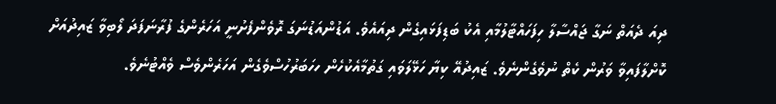ދިއަ ދެއަތް ނަގާ ޖައްސާލާ ހިފަހައްޓާލުމާއި އެކު ބަޑިފަޅައިގެން ދިއައެވެ. އަޑުންއަޑުނަގަ ރޮވެންފެށުނީ އަހަރެންގެ ފުރާނަފަދަ ލޯބިވާ ޒައިދުއަށް ކޮށްލާފައިވާ ވަރުން ކެތް ނުވެގެންނެވެ. ޒައިދުއޭ ކިޔާ ހަޅޭލަވައި ގަތުމާއެކުހެން ހހަބަރުހުސްވެގެން އަހަރެންވެސް ވެއްޓުނެވެ.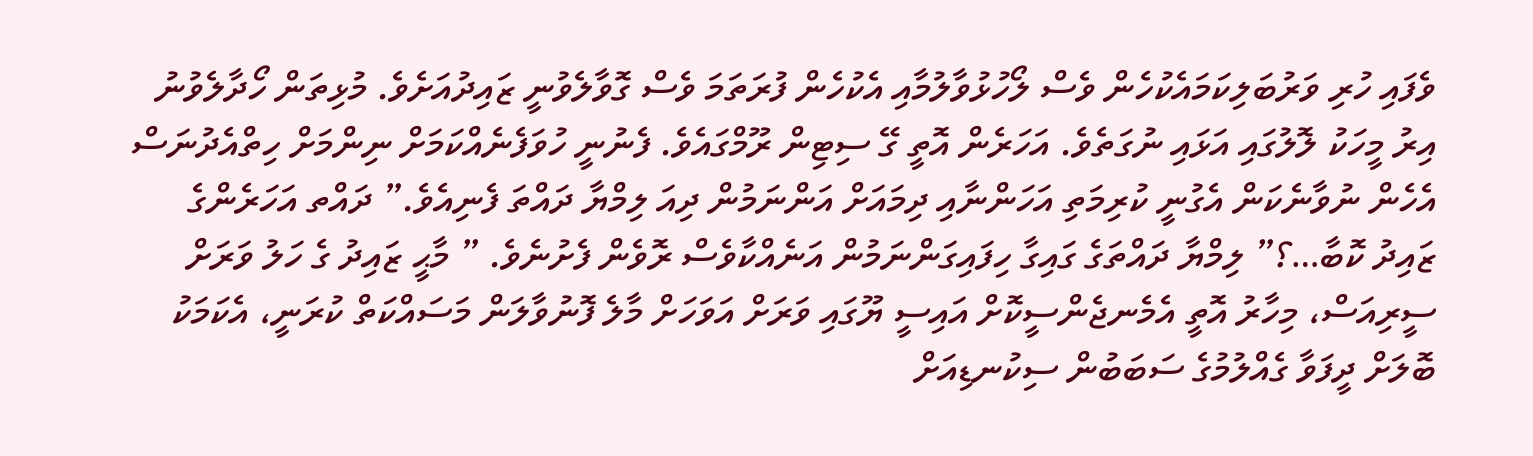ވެފައި ހުރި ވަރުބަލިކަމައެކުހެން ވެސް ލޯހުޅުވާލުމާއި އެކުހެން ފުރަތަމަ ވެސް ގޮވާލެވުނީ ޒައިދުއަށެވެ. މުޅިތަން ހޯދާލެވުނު އިރު މީހަކު ލޮލުގައި އަޅައި ނުގަތެވެ. އަހަރެން އޮތީ ގޭ ސިޓިން ރޫމްގައެވެ. ފެނުނީ ހުވަފެނެއްކަމަށް ނިންމަށް ހިތްއެދުނަސް އެހެން ނުވާނެކަން އެގުނީ ކުރިމަތި އަހަންނާއި ދިމައަށް އަންނަމުން ދިއަ ލިމްޔާ ދައްތަ ފެނިއެވެ.” ދައްތ އަހަރެންގެ ޒައިދު ކޮބާ…؟” ލިމްޔާ ދައްތަގެ ގައިގާ ހިފައިގަންނަމުން އަނެއްކާވެސް ރޮވެން ފެށުނެވެ. ” މާޙީ ޒައިދު ގެ ހަލު ވަރަށް ސީރިއަސް، މިހާރު އޮތީ އެމެނޖެންސީކޮށް އައިސީ ޔޫގައި ވަރަށް އަވަހަށް މާލެ ފޮނުވާލަން މަސައްކަތް ކުރަނީ، އެކަމަކު ބޮލަށް ދީފަވާ ގެއްލުމުގެ ސަބަބުން ސިކުނޑިއަށް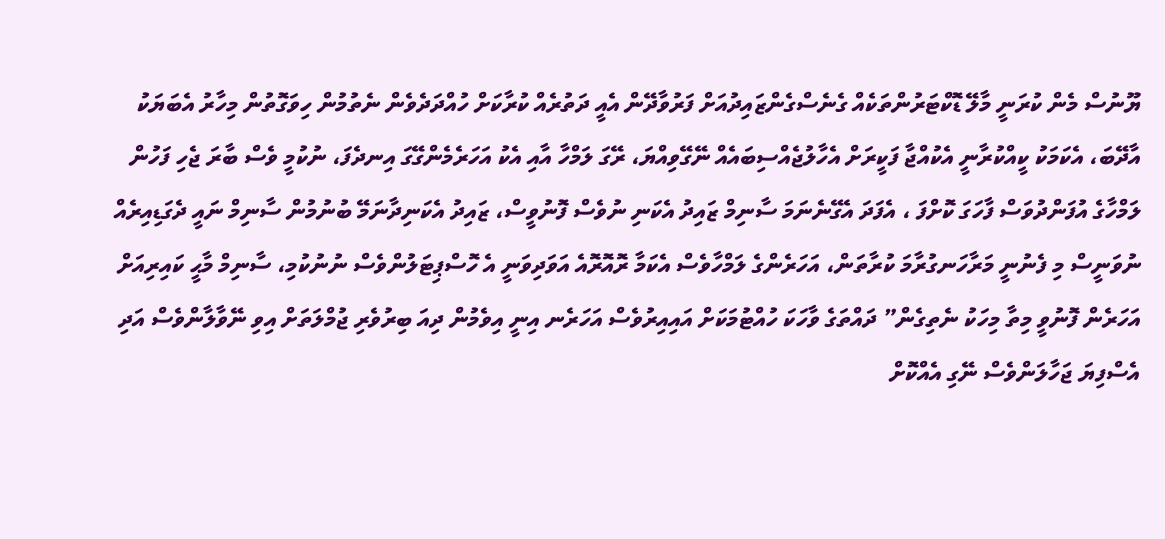ޔޫނުސް މެން ކުރަނީ މާލޭ ޑޮކްޓަރުންތަކެއް ގެނެސްގެންޒައިދުއަށް ފަރުވާދޭން އެއީ ދަތުރެއް ކުރާކަށް ހުއްދަދެވެން ނެތުމުން ހިވަގޮތުން މިހާރު އެބަޔަކު އާދޭބަ، އެކަމަކު ކީއްކުރާނީ އެކުއްޖާ ފަކީރަށް އެހާލުޖެއްސިބައެއް ނޭގޭވިއްޔަ، ރޭގަ ލަމްހާ އާއި އެކު އަހަރެމެންގޭގަ އިނދެފަ، ނުކުމީ ވެސް ބާރަ ޖެހި ފަހުން ލަމްހާގެ އުފަންދުވަސް ފާހަގަ ކޮށްފަ ، އެފަދަ އެގޭނެނަމަ ސާނިމް ޒައިދު އެކަނި ނުވެސް ފޮނުވީސް، ޒައިދު އެކަނިދާނަމޭ ބުނުމުން ސާނިމް ނައީ ދެގަޑިއިރެއް ނުވަނީސް މި ފެނުނީ މަރާހަނގުރާމަ ކުރާތަން، އަހަރެންގެ ލަމްހާވެސް އެކަމާ ރޮއޮރޮއެ އަވަދިވަނީ އެ ހޮސްޕިޓަލުންވެސް ނުނުކުމި، ސާނިމް މާޙީ ކައިރިއަށް އަހަރެން ފޮނުވީ މިތާ މިހަކު ނެތިގެން” ދައްތަގެ ވާހަކަ ހުއްޓުމަކަށް އައިއިރުވެސް އަހަރެނ އިނީ އިވެމުން ދިއަ ބިރުވެރި ޖުމްލަތަށް އިވި ނޭވާލާންވެސް އަދި އެސްފިޔަ ޖަހާލަންވެސް ނޭގި އެއްކޮށް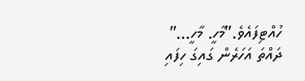ހުއްޓިފައެވެ.”މާހީ. މާހީ…” ދައްތަ އަހަރެން ގައިގަ ހިފައި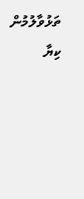ތަޅުވާލުމުން ކިޔާ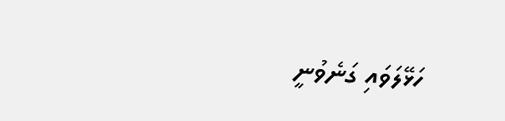ހަޅޭލަވައި ގަނެވުނީ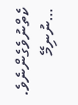ކެތްނުވެގެންނެވެ. …ނުނިމޭ